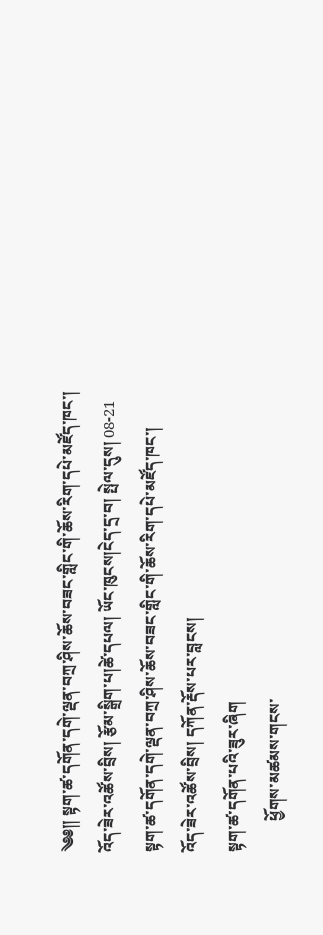༄༅།། སྟག་ཚ་དགོན་དགེ་ལྡན་བཀྲ་ཤིས་ཆོས་བཟང་གླིང་གི་ཆོས་རིག་དཔེ་མཛོད་ཁང་།
འོད་ཟེར་འཚོས་བྲིས། རྩོམ་སྒྲིག་པ།ཚེ་དཔལ། ཡོང་ཁུངས།ངེད་དྲ་བ། སྤེལ་དུས། 08-21
སྟག་ཚ་དགོན་དགེ་ལྡན་བཀྲ་ཤིས་ཆོས་བཟང་གླིང་གི་ཆོས་རིག་དཔེ་མཛོད་ཁང་།
འོད་ཟེར་འཚོས་བྲིས། དཀོན་རྡོས་པར་བླངས།
སྟག་ཚ་དགོན་པའི་ཟུར་ཞིག
        ཕྱོགས་མཚམས་གངས་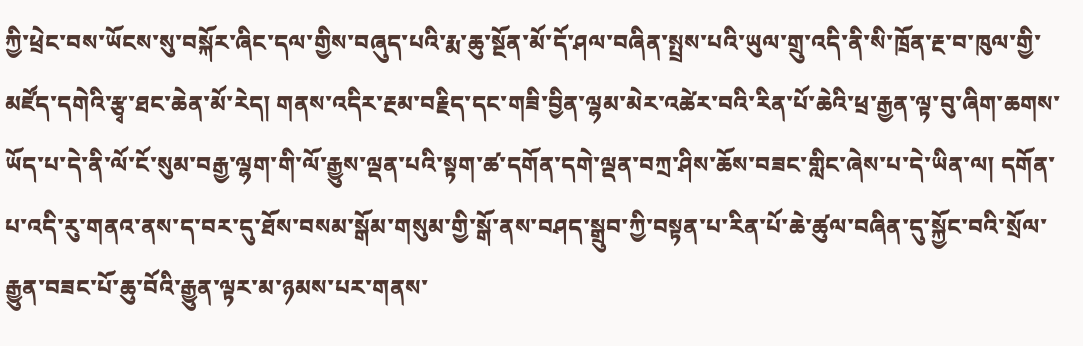ཀྱི་ཕྲེང་བས་ཡོངས་སུ་བསྐོར་ཞིང་དལ་གྱིས་བཞུད་པའི་རྨ་ཆུ་སྔོན་མོ་དོ་ཤལ་བཞིན་སྤྲས་པའི་ཡུལ་གྲུ་འདི་ནི་སི་ཁྲོན་རྔ་བ་ཁུལ་གྱི་མཛོད་དགེའི་རྩྭ་ཐང་ཆེན་མོ་རེད། གནས་འདིར་རྔམ་བརྗིད་དང་གཟི་བྱིན་ལྷམ་མེར་འཚེར་བའི་རིན་པོ་ཆེའི་ཕྲ་རྒྱན་ལྟ་བུ་ཞིག་ཆགས་ཡོད་པ་དེ་ནི་ལོ་ངོ་སུམ་བརྒྱ་ལྷག་གི་ལོ་རྒྱུས་ལྡན་པའི་སྟག་ཚ་དགོན་དགེ་ལྡན་བཀྲ་ཤིས་ཆོས་བཟང་གླིང་ཞེས་པ་དེ་ཡིན་ལ། དགོན་པ་འདི་རུ་གནའ་ནས་ད་བར་དུ་ཐོས་བསམ་སྒོམ་གསུམ་གྱི་སྒོ་ནས་བཤད་སྒྲུབ་ཀྱི་བསྟན་པ་རིན་པོ་ཆེ་ཚུལ་བཞིན་དུ་སྐྱོང་བའི་སྲོལ་རྒྱུན་བཟང་པོ་ཆུ་བོའི་རྒྱུན་ལྟར་མ་ཉམས་པར་གནས་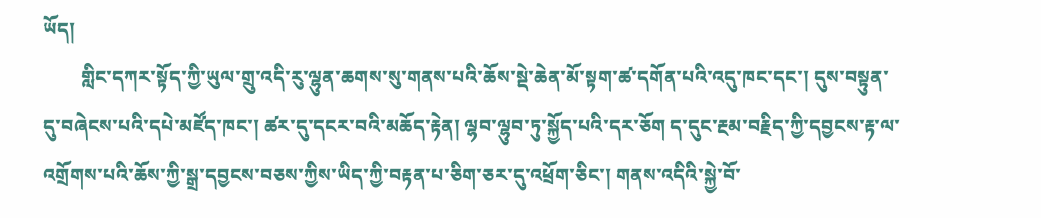ཡོད།
        གླིང་དཀར་སྟོད་ཀྱི་ཡུལ་གྲུ་འདི་རུ་ལྷུན་ཆགས་སུ་གནས་པའི་ཆོས་སྡེ་ཆེན་མོ་སྟག་ཚ་དགོན་པའི་འདུ་ཁང་དང་། དུས་བསྟུན་དུ་བཞེངས་པའི་དཔེ་མཛོད་ཁང་། ཚར་དུ་དངར་བའི་མཆོད་རྟེན། ལྷབ་ལྷུབ་ཏུ་སྐྱོད་པའི་དར་ཅོག ད་དུང་རྔམ་བརྗིད་ཀྱི་དབྱངས་རྟ་ལ་འགྲོགས་པའི་ཆོས་ཀྱི་སྒྲ་དབྱངས་བཅས་ཀྱིས་ཡིད་ཀྱི་བརྟན་པ་ཅིག་ཅར་དུ་འཕྲོག་ཅིང་། གནས་འདིའི་སྐྱེ་བོ་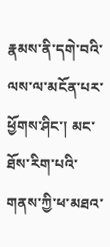རྣམས་ནི་དགེ་བའི་ལས་ལ་མངོན་པར་ཕྱོགས་ཤིང་། མང་ཐོས་རིག་པའི་གནས་ཀྱི་ཕ་མཐའ་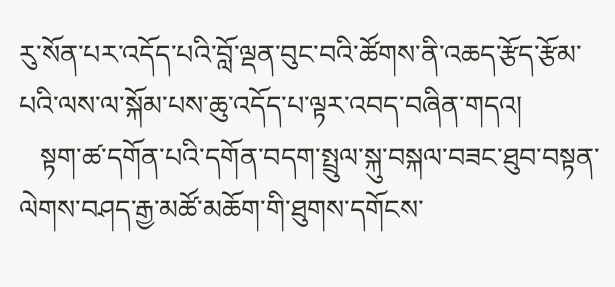རུ་སོན་པར་འདོད་པའི་བློ་ལྡན་བུང་བའི་ཚོགས་ནི་འཆད་རྩོད་རྩོམ་པའི་ལས་ལ་སྐོམ་པས་ཆུ་འདོད་པ་ལྟར་འབད་བཞིན་གདའ།
   སྟག་ཚ་དགོན་པའི་དགོན་བདག་སྤྲུལ་སྐུ་བསྐལ་བཟང་ཐུབ་བསྟན་ལེགས་བཤད་རྒྱ་མཚོ་མཆོག་གི་ཐུགས་དགོངས་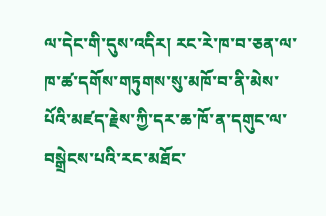ལ་དེང་གི་དུས་འདིར། རང་རེ་ཁ་བ་ཅན་ལ་ཁ་ཚ་དགོས་གཏུགས་སུ་མཁོ་བ་ནི་མེས་པོའི་མཛད་རྗེས་ཀྱི་དར་ཆ་ཁོ་ན་དགུང་ལ་བསྒྲེངས་པའི་རང་མཐོང་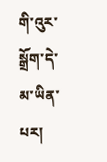གི་འུར་སྒྲོག་དེ་མ་ཡིན་པར།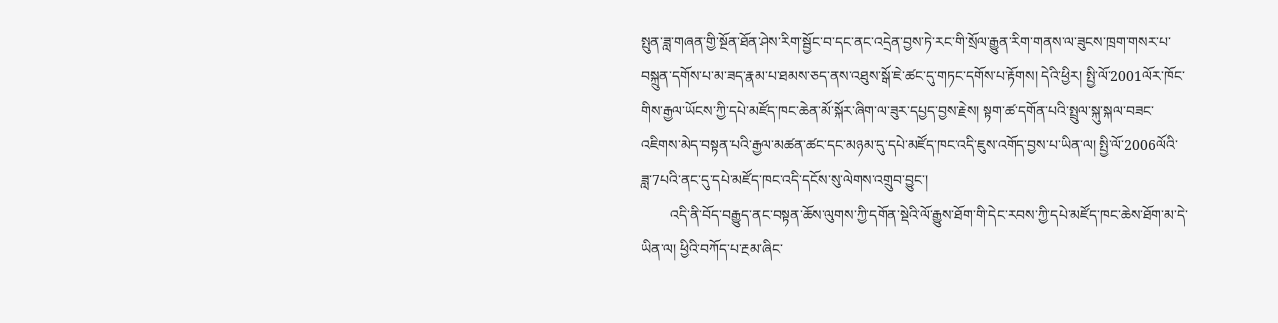སྤུན་ཟླ་གཞན་གྱི་སྔོན་ཐོན་ཤེས་རིག་སྦྱོང་བ་དང་ནང་འདྲེན་བྱས་ཏེ་རང་གི་སྲོལ་རྒྱུན་རིག་གནས་ལ་ཟུངས་ཁྲག་གསར་པ་བསྐྲུན་དགོས་པ་མ་ཟད་རྣམ་པ་ཐམས་ཅད་ནས་འཐུས་སྒོ་ཇེ་ཚང་དུ་གཏང་དགོས་པ་རྟོགས། དེའི་ཕྱིར། སྤྱི་ལོ་2001ལོར་ཁོང་གིས་རྒྱལ་ཡོངས་ཀྱི་དཔེ་མཛོད་ཁང་ཆེན་མོ་སྐོར་ཞིག་ལ་ཟུར་དཔྱད་བྱས་རྗེས། སྟག་ཚ་དགོན་པའི་སྤྲུལ་སྐུ་སྐལ་བཟང་འཇིགས་མེད་བསྟན་པའི་རྒྱལ་མཚན་ཚང་དང་མཉམ་དུ་དཔེ་མཛོད་ཁང་འདི་ཇུས་འགོད་བྱས་པ་ཡིན་ལ། སྤྱི་ལོ་2006ལོའི་ཟླ་7པའི་ནང་དུ་དཔེ་མཛོད་ཁང་འདི་དངོས་སུ་ལེགས་འགྲུབ་བྱུང་།
        འདི་ནི་བོད་བརྒྱུད་ནང་བསྟན་ཆོས་ལུགས་ཀྱི་དགོན་སྡེའི་ལོ་རྒྱུས་ཐོག་གི་དེང་རབས་ཀྱི་དཔེ་མཛོད་ཁང་ཆེས་ཐོག་མ་དེ་ཡིན་ལ། ཕྱིའི་བཀོད་པ་རྔམ་ཞིང་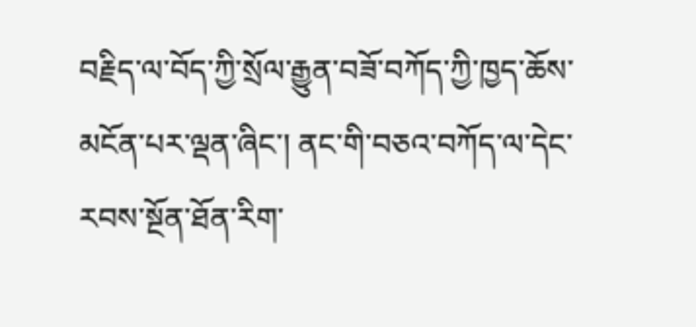བརྗིད་ལ་བོད་ཀྱི་སྲོལ་རྒྱུན་བཟོ་བཀོད་ཀྱི་ཁྱད་ཆོས་མངོན་པར་ལྡན་ཞིང་། ནང་གི་བཅའ་བཀོད་ལ་དེང་རབས་སྔོན་ཐོན་རིག་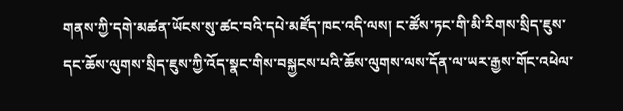གནས་ཀྱི་དགེ་མཚན་ཡོངས་སུ་ཚང་བའི་དཔེ་མཛོད་ཁང་འདི་ལས། ང་ཚོས་ཏང་གི་མི་རིགས་སྲིད་ཇུས་དང་ཆོས་ལུགས་སྲིད་ཇུས་ཀྱི་འོད་སྣང་གིས་བསྐྱངས་པའི་ཆོས་ལུགས་ལས་དོན་ལ་ཡར་རྒྱས་གོང་འཕེལ་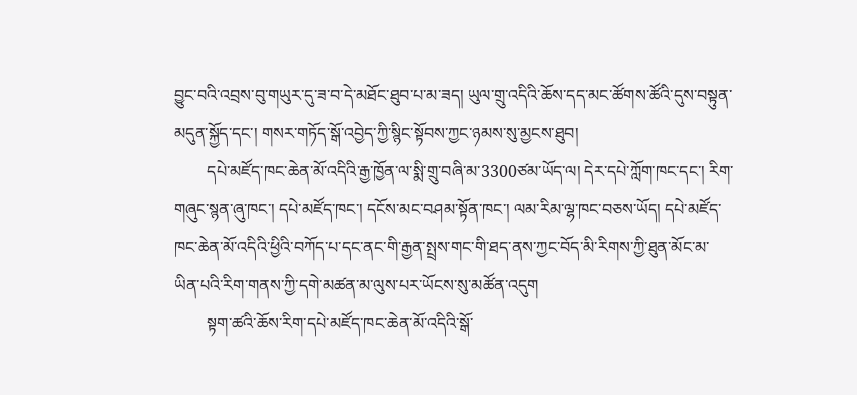བྱུང་བའི་འབྲས་བུ་གཡུར་དུ་ཟ་བ་དེ་མཐོང་ཐུབ་པ་མ་ཟད། ཡུལ་གྲུ་འདིའི་ཆོས་དད་མང་ཚོགས་ཚོའི་དུས་བསྟུན་མདུན་སྐྱོད་དང་། གསར་གཏོད་སྒོ་འབྱེད་ཀྱི་སྙིང་སྟོབས་ཀྱང་ཉམས་སུ་མྱངས་ཐུབ།
        དཔེ་མཛོད་ཁང་ཆེན་མོ་འདིའི་རྒྱ་ཁྱོན་ལ་སྨི་གྲུ་བཞི་མ་3300ཙམ་ཡོད་ལ། དེར་དཔེ་ཀློག་ཁང་དང་། རིག་གཞུང་སྙན་ཞུ་ཁང་། དཔེ་མཛོད་ཁང་། དངོས་མང་བཤམ་སྟོན་ཁང་། ལམ་རིམ་ལྷ་ཁང་བཅས་ཡོད། དཔེ་མཛོད་ཁང་ཆེན་མོ་འདིའི་ཕྱིའི་བཀོད་པ་དང་ནང་གི་རྒྱན་སྤྲས་གང་གི་ཐད་ནས་ཀྱང་བོད་མི་རིགས་ཀྱི་ཐུན་མོང་མ་ཡིན་པའི་རིག་གནས་ཀྱི་དགེ་མཚན་མ་ལུས་པར་ཡོངས་སུ་མཚོན་འདུག
        སྟག་ཚའི་ཆོས་རིག་དཔེ་མཛོད་ཁང་ཆེན་མོ་འདིའི་སྒོ་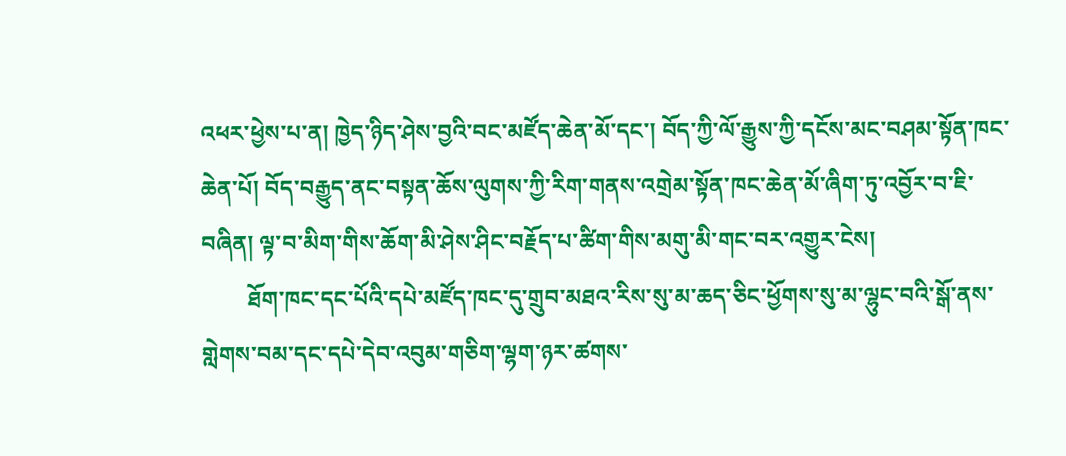འཕར་ཕྱེས་པ་ན། ཁྱེད་ཉིད་ཤེས་བྱའི་བང་མཛོད་ཆེན་མོ་དང་། བོད་ཀྱི་ལོ་རྒྱུས་ཀྱི་དངོས་མང་བཤམ་སྟོན་ཁང་ཆེན་པོ། བོད་བརྒྱུད་ནང་བསྟན་ཆོས་ལུགས་ཀྱི་རིག་གནས་འགྲེམ་སྟོན་ཁང་ཆེན་མོ་ཞིག་ཏུ་འབྱོར་བ་ཇི་བཞིན། ལྟ་བ་མིག་གིས་ཆོག་མི་ཤེས་ཤིང་བརྗོད་པ་ཚིག་གིས་མགུ་མི་གང་བར་འགྱུར་ངེས།
        ཐོག་ཁང་དང་པོའི་དཔེ་མཛོད་ཁང་དུ་གྲུབ་མཐའ་རིས་སུ་མ་ཆད་ཅིང་ཕྱོགས་སུ་མ་ལྷུང་བའི་སྒོ་ནས་གླེགས་བམ་དང་དཔེ་དེབ་འབུམ་གཅིག་ལྷག་ཉར་ཚགས་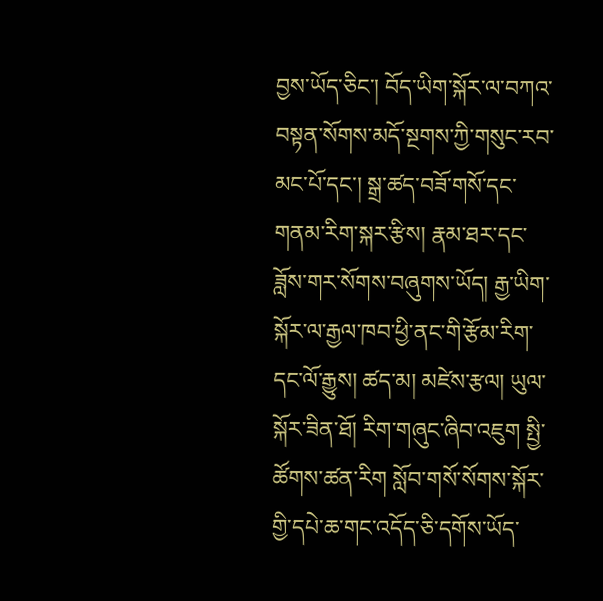བྱས་ཡོད་ཅིང་། བོད་ཡིག་སྐོར་ལ་བཀའ་བསྟན་སོགས་མདོ་སྔགས་ཀྱི་གསུང་རབ་མང་པོ་དང་། སྒྲ་ཚད་བཟོ་གསོ་དང་གནམ་རིག་སྐར་རྩིས། རྣམ་ཐར་དང་ཟློས་གར་སོགས་བཞུགས་ཡོད། རྒྱ་ཡིག་སྐོར་ལ་རྒྱལ་ཁབ་ཕྱི་ནང་གི་རྩོམ་རིག་དང་ལོ་རྒྱུས། ཚད་མ། མཛེས་རྩལ། ཡུལ་སྐོར་ཟིན་ཐོ། རིག་གཞུང་ཞིབ་འཇུག སྤྱི་ཚོགས་ཚན་རིག སློབ་གསོ་སོགས་སྐོར་གྱི་དཔེ་ཆ་གང་འདོད་ཅི་དགོས་ཡོད་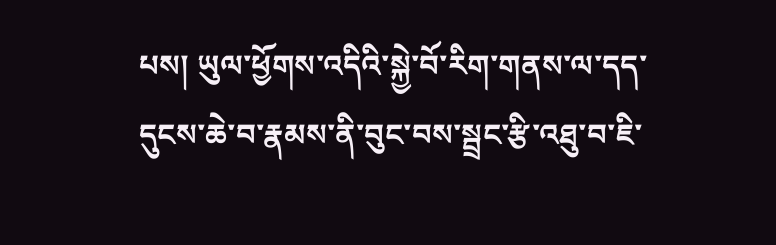པས། ཡུལ་ཕྱོགས་འདིའི་སྐྱེ་བོ་རིག་གནས་ལ་དད་དུངས་ཆེ་བ་རྣམས་ནི་བུང་བས་སྦྲང་རྩི་འཐུ་བ་ཇི་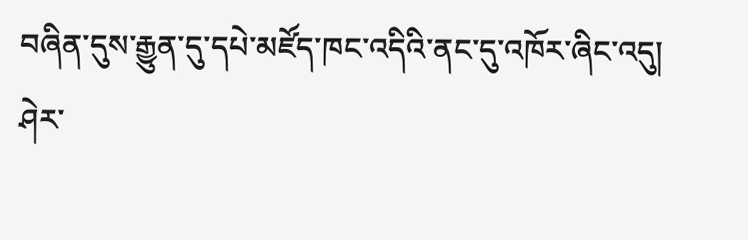བཞིན་དུས་རྒྱུན་དུ་དཔེ་མཛོད་ཁང་འདིའི་ནང་དུ་འཁོར་ཞིང་འདུ།
ཤེར་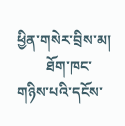ཕྱིན་གསེར་བྲིས་མ།
        ཐོག་ཁང་གཉིས་པའི་དངོས་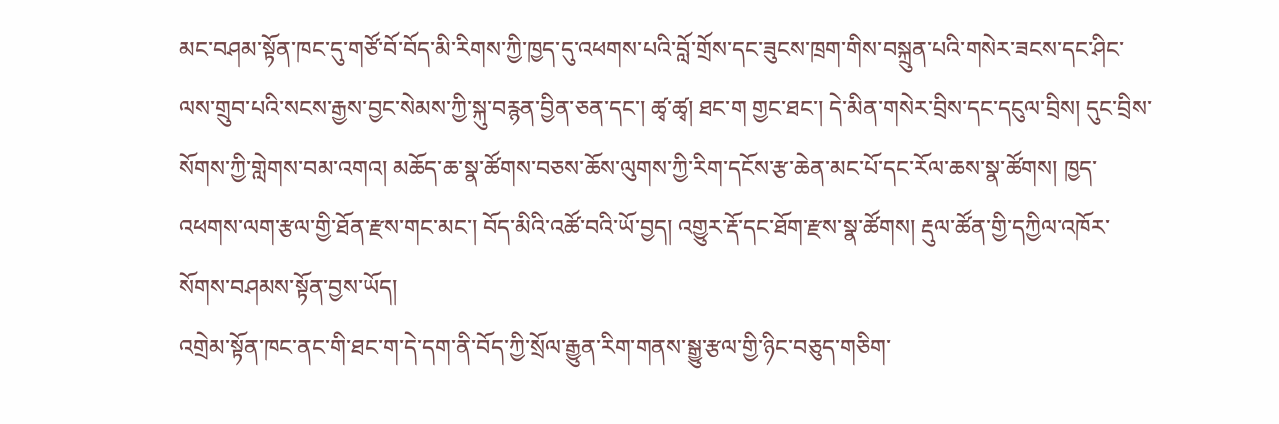མང་བཤམ་སྟོན་ཁང་དུ་གཙོ་བོ་བོད་མི་རིགས་ཀྱི་ཁྱད་དུ་འཕགས་པའི་བློ་གྲོས་དང་ཟུངས་ཁྲག་གིས་བསྐྲུན་པའི་གསེར་ཟངས་དང་ཤིང་ལས་གྲུབ་པའི་སངས་རྒྱས་བྱང་སེམས་ཀྱི་སྐུ་བརྙན་བྱིན་ཅན་དང་། ཚྭ་ཚྭ། ཐང་ག གྱང་ཐང་། དེ་མིན་གསེར་བྲིས་དང་དངུལ་བྲིས། དུང་བྲིས་སོགས་ཀྱི་གླེགས་བམ་འགའ། མཆོད་ཆ་སྣ་ཚོགས་བཅས་ཆོས་ལུགས་ཀྱི་རིག་དངོས་རྩ་ཆེན་མང་པོ་དང་རོལ་ཆས་སྣ་ཚོགས། ཁྱད་འཕགས་ལག་རྩལ་གྱི་ཐོན་རྫས་གང་མང་། བོད་མིའི་འཚོ་བའི་ཡོ་བྱད། འགྱུར་རྡོ་དང་ཐོག་རྫས་སྣ་ཚོགས། རྡུལ་ཚོན་གྱི་དཀྱིལ་འཁོར་སོགས་བཤམས་སྟོན་བྱས་ཡོད།
འགྲེམ་སྟོན་ཁང་ནང་གི་ཐང་ག་དེ་དག་ནི་བོད་ཀྱི་སྲོལ་རྒྱུན་རིག་གནས་སྒྱུ་རྩལ་གྱི་ཉིང་བཅུད་གཅིག་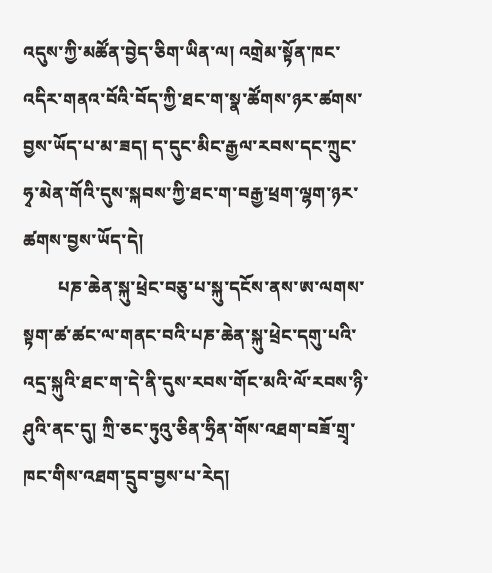འདུས་ཀྱི་མཚོན་བྱེད་ཅིག་ཡིན་ལ། འགྲེམ་སྟོན་ཁང་འདིར་གནའ་བོའི་བོད་ཀྱི་ཐང་ག་སྣ་ཚོགས་ཉར་ཚགས་བྱས་ཡོད་པ་མ་ཟད། ད་དུང་མིང་རྒྱལ་རབས་དང་ཀྲུང་ཧྭ་མེན་གོའི་དུས་སྐབས་ཀྱི་ཐང་ག་བརྒྱ་ཕྲག་ལྷག་ཉར་ཚགས་བྱས་ཡོད་དེ།
        པཎ་ཆེན་སྐུ་ཕྲེང་བཅུ་པ་སྐུ་དངོས་ནས་ཨ་ལགས་སྟག་ཚ་ཚང་ལ་གནང་བའི་པཎ་ཆེན་སྐུ་ཕྲེང་དགུ་པའི་འདྲ་སྐུའི་ཐང་ག་དེ་ནི་དུས་རབས་གོང་མའི་ལོ་རབས་ཉི་ཤུའི་ནང་དུ། ཀྲི་ཅང་ཏུའུ་ཅིན་ཧྲིན་གོས་འཐག་བཟོ་གྲྭ་ཁང་གིས་འཐག་དྲུབ་བྱས་པ་རེད།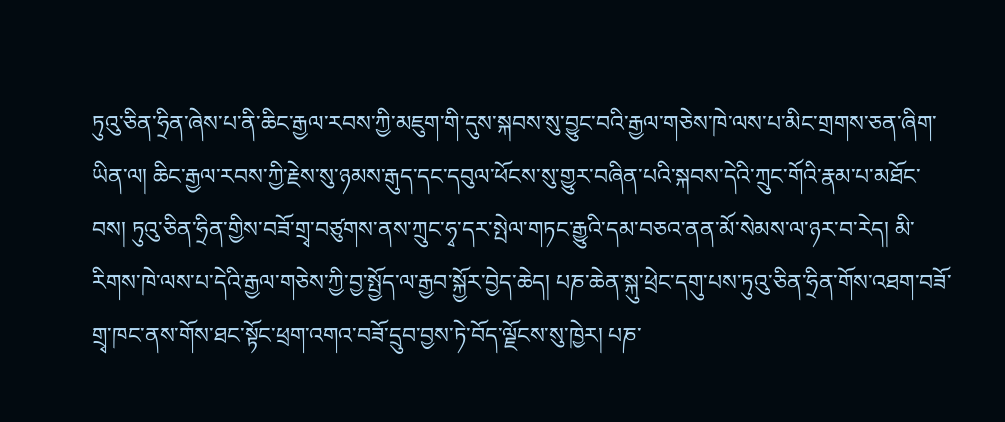ཏུའུ་ཅིན་ཧྲིན་ཞེས་པ་ནི་ཆིང་རྒྱལ་རབས་ཀྱི་མཇུག་གི་དུས་སྐབས་སུ་བྱུང་བའི་རྒྱལ་གཅེས་ཁེ་ལས་པ་མིང་གྲགས་ཅན་ཞིག་ཡིན་ལ། ཆིང་རྒྱལ་རབས་ཀྱི་རྗེས་སུ་ཉམས་རྒུད་དང་དབུལ་ཕོངས་སུ་གྱུར་བཞིན་པའི་སྐབས་དེའི་ཀྲུང་གོའི་རྣམ་པ་མཐོང་བས། ཏུའུ་ཅིན་ཧྲིན་གྱིས་བཟོ་གྲྭ་བཙུགས་ནས་ཀྲུང་ཧྭ་དར་སྤེལ་གཏང་རྒྱུའི་དམ་བཅའ་ནན་མོ་སེམས་ལ་ཉར་བ་རེད། མི་རིགས་ཁེ་ལས་པ་དེའི་རྒྱལ་གཅེས་ཀྱི་བྱ་སྤྱོད་ལ་རྒྱབ་སྐྱོར་བྱེད་ཆེད། པཎ་ཆེན་སྐུ་ཕྲེང་དགུ་པས་ཏུའུ་ཅིན་ཧྲིན་གོས་འཐག་བཟོ་གྲྭ་ཁང་ནས་གོས་ཐང་སྟོང་ཕྲག་འགའ་བཟོ་དྲུབ་བྱས་ཏེ་བོད་ལྗོངས་སུ་ཁྱེར། པཎ་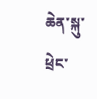ཆེན་སྐུ་ཕྲེང་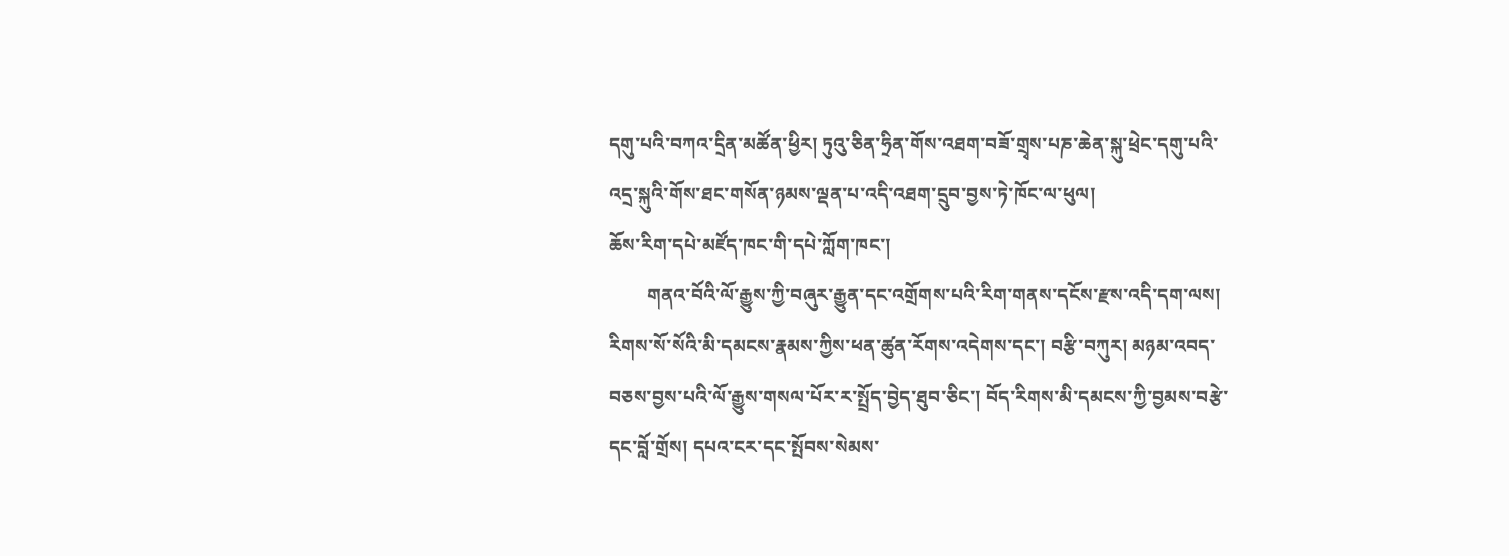དགུ་པའི་བཀའ་དྲིན་མཚོན་ཕྱིར། ཏུའུ་ཅིན་ཧྲིན་གོས་འཐག་བཟོ་གྲྭས་པཎ་ཆེན་སྐུ་ཕྲེང་དགུ་པའི་འདྲ་སྐུའི་གོས་ཐང་གསོན་ཉམས་ལྡན་པ་འདི་འཐག་དྲུབ་བྱས་ཏེ་ཁོང་ལ་ཕུལ།
ཆོས་རིག་དཔེ་མཛོད་ཁང་གི་དཔེ་ཀློག་ཁང་།
        གནའ་བོའི་ལོ་རྒྱུས་ཀྱི་བཞུར་རྒྱུན་དང་འགྲོགས་པའི་རིག་གནས་དངོས་རྫས་འདི་དག་ལས། རིགས་སོ་སོའི་མི་དམངས་རྣམས་ཀྱིས་ཕན་ཚུན་རོགས་འདེགས་དང་། བརྩི་བཀུར། མཉམ་འབད་བཅས་བྱས་པའི་ལོ་རྒྱུས་གསལ་པོར་ར་སྤྲོད་བྱེད་ཐུབ་ཅིང་། བོད་རིགས་མི་དམངས་ཀྱི་བྱམས་བརྩེ་དང་བློ་གྲོས། དཔའ་ངར་དང་སྤོབས་སེམས་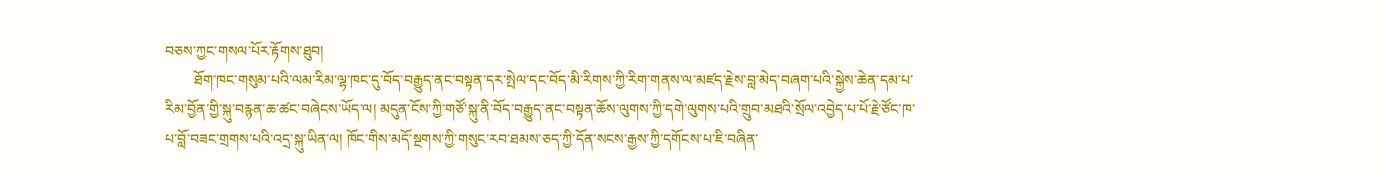བཅས་ཀྱང་གསལ་པོར་རྟོགས་ཐུབ།
        ཐོག་ཁང་གསུམ་པའི་ལམ་རིམ་ལྷ་ཁང་དུ་བོད་བརྒྱུད་ནང་བསྟན་དར་སྤེལ་དང་བོད་མི་རིགས་ཀྱི་རིག་གནས་ལ་མཛད་རྗེས་བླ་མེད་བཞག་པའི་སྐྱེས་ཆེན་དམ་པ་རིམ་བྱོན་གྱི་སྐུ་བརྙན་ཆ་ཚང་བཞེངས་ཡོད་ལ། མདུན་ངོས་ཀྱི་གཙོ་སྐུ་ནི་བོད་བརྒྱུད་ནང་བསྟན་ཆོས་ལུགས་ཀྱི་དགེ་ལུགས་པའི་གྲུབ་མཐའི་སྲོལ་འབྱེད་པ་པོ་རྗེ་ཙོང་ཁ་པ་བློ་བཟང་གྲགས་པའི་འདྲ་སྐུ་ཡིན་ལ། ཁོང་གིས་མདོ་སྔགས་ཀྱི་གསུང་རབ་ཐམས་ཅད་ཀྱི་དོན་སངས་རྒྱས་ཀྱི་དགོངས་པ་ཇི་བཞིན་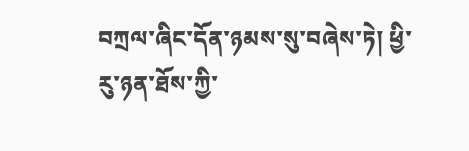བཀྲལ་ཞིང་དོན་ཉམས་སུ་བཞེས་ཏེ། ཕྱི་རུ་ཉན་ཐོས་ཀྱི་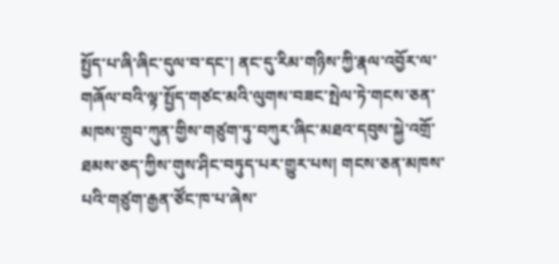སྤྱོད་པ་ཞི་ཞིང་དུལ་བ་དང་། ནང་དུ་རིམ་གཉིས་ཀྱི་རྣལ་འབྱོར་ལ་གཞོལ་བའི་ལྟ་སྤྱོད་གཙང་མའི་ལུགས་བཟང་སྤེལ་ཏེ་གངས་ཅན་མཁས་གྲུབ་ཀུན་གྱིས་གཙུག་ཏུ་བཀུར་ཞིང་མཐའ་དབུས་སྐྱེ་འགྲོ་ཐམས་ཅད་ཀྱིས་གུས་ཤིང་བཏུད་པར་གྱུར་པས། གངས་ཅན་མཁས་པའི་གཙུག་རྒྱན་ཙོང་ཁ་པ་ཞེས་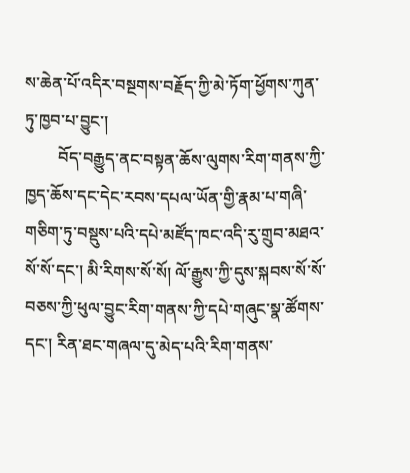ས་ཆེན་པོ་འདིར་བསྔགས་བརྗོད་ཀྱི་མེ་ཏོག་ཕྱོགས་ཀུན་ཏུ་ཁྱབ་པ་བྱུང་།
        བོད་བརྒྱུད་ནང་བསྟན་ཆོས་ལུགས་རིག་གནས་ཀྱི་ཁྱད་ཆོས་དང་དེང་རབས་དཔལ་ཡོན་གྱི་རྣམ་པ་གཞི་གཅིག་ཏུ་བསྡུས་པའི་དཔེ་མཛོད་ཁང་འདི་རུ་གྲུབ་མཐའ་སོ་སོ་དང་། མི་རིགས་སོ་སོ། ལོ་རྒྱུས་ཀྱི་དུས་སྐབས་སོ་སོ་བཅས་ཀྱི་ཕུལ་བྱུང་རིག་གནས་ཀྱི་དཔེ་གཞུང་སྣ་ཚོགས་དང་། རིན་ཐང་གཞལ་དུ་མེད་པའི་རིག་གནས་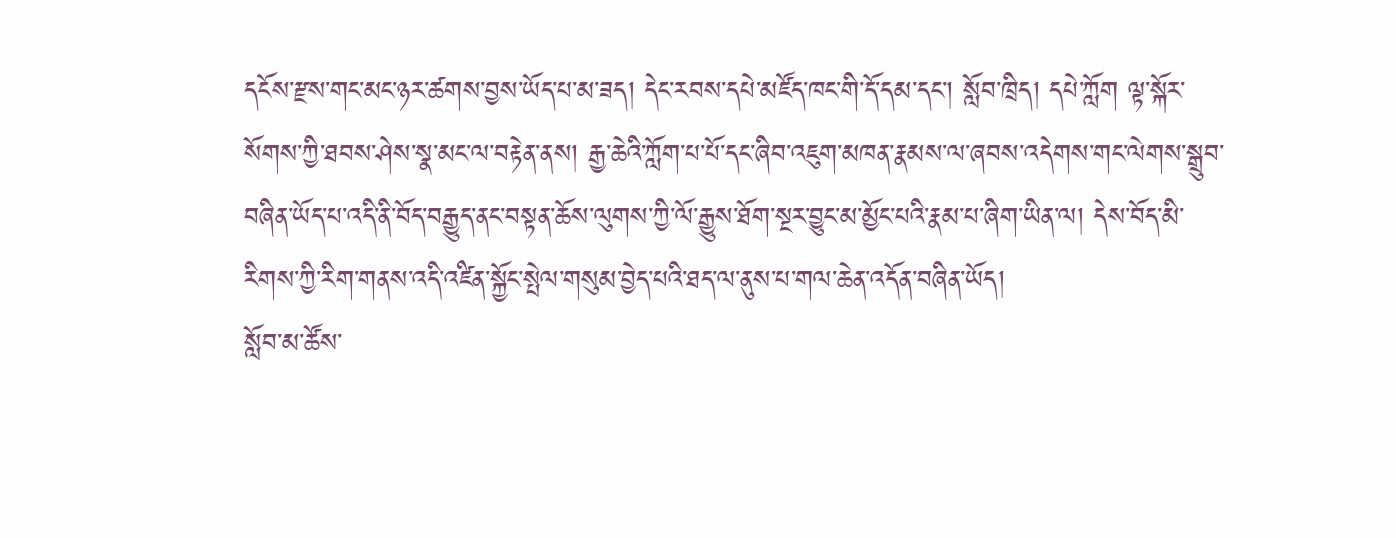དངོས་རྫས་གང་མང་ཉར་ཚགས་བྱས་ཡོད་པ་མ་ཟད། དེང་རབས་དཔེ་མཛོད་ཁང་གི་དོ་དམ་དང་། སློབ་ཁྲིད། དཔེ་ཀློག ལྟ་སྐོར་སོགས་ཀྱི་ཐབས་ཤེས་སྣ་མང་ལ་བརྟེན་ནས། རྒྱ་ཆེའི་ཀློག་པ་པོ་དང་ཞིབ་འཇུག་མཁན་རྣམས་ལ་ཞབས་འདེགས་གང་ལེགས་སྒྲུབ་བཞིན་ཡོད་པ་འདི་ནི་བོད་བརྒྱུད་ནང་བསྟན་ཆོས་ལུགས་ཀྱི་ལོ་རྒྱུས་ཐོག་སྔར་བྱུང་མ་མྱོང་པའི་རྣམ་པ་ཞིག་ཡིན་ལ། དེས་བོད་མི་རིགས་ཀྱི་རིག་གནས་འདི་འཛིན་སྐྱོང་སྤེལ་གསུམ་བྱེད་པའི་ཐད་ལ་ནུས་པ་གལ་ཆེན་འདོན་བཞིན་ཡོད།
སློབ་མ་ཚོས་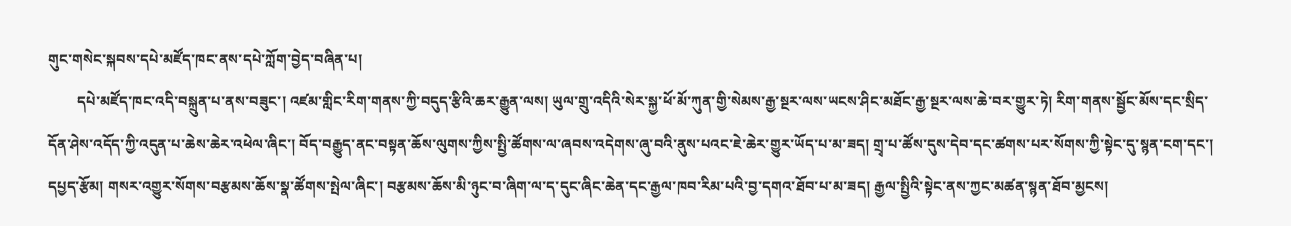གུང་གསེང་སྐབས་དཔེ་མཛོད་ཁང་ནས་དཔེ་ཀློག་བྱེད་བཞིན་པ།
        དཔེ་མཛོད་ཁང་འདི་བསྐྲུན་པ་ནས་བཟུང་། འཛམ་གླིང་རིག་གནས་ཀྱི་བདུད་རྩིའི་ཆར་རྒྱུན་ལས། ཡུལ་གྲུ་འདིའི་སེར་སྐྱ་ཕོ་མོ་ཀུན་གྱི་སེམས་རྒྱ་སྔར་ལས་ཡངས་ཤིང་མཐོང་རྒྱ་སྔར་ལས་ཆེ་བར་གྱུར་ཏེ། རིག་གནས་སྦྱོང་མོས་དང་སྲིད་དོན་ཤེས་འདོད་ཀྱི་འདུན་པ་ཆེས་ཆེར་འཕེལ་ཞིང་། བོད་བརྒྱུད་ནང་བསྟན་ཆོས་ལུགས་ཀྱིས་སྤྱི་ཚོགས་ལ་ཞབས་འདེགས་ཞུ་བའི་ནུས་པའང་ཇེ་ཆེར་གྱུར་ཡོད་པ་མ་ཟད། གྲྭ་པ་ཚོས་དུས་དེབ་དང་ཚགས་པར་སོགས་ཀྱི་སྟེང་དུ་སྙན་ངག་དང་། དཔྱད་རྩོམ། གསར་འགྱུར་སོགས་བརྩམས་ཆོས་སྣ་ཚོགས་སྤེལ་ཞིང་། བརྩམས་ཆོས་མི་ཉུང་བ་ཞིག་ལ་ད་དུང་ཞིང་ཆེན་དང་རྒྱལ་ཁབ་རིམ་པའི་བྱ་དགའ་ཐོབ་པ་མ་ཟད། རྒྱལ་སྤྱིའི་སྟེང་ནས་ཀྱང་མཚན་སྙན་ཐོབ་མྱངས།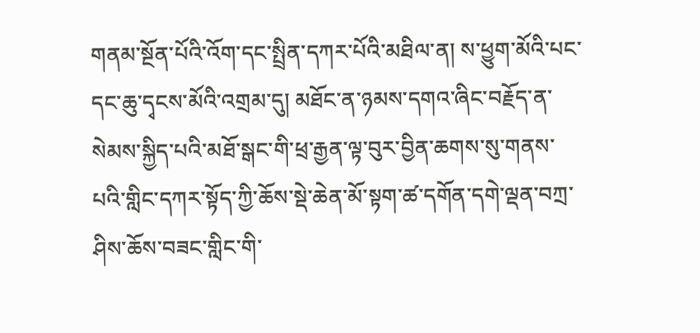གནམ་སྔོན་པོའི་འོག་དང་སྤྲིན་དཀར་པོའི་མཐིལ་ན། ས་ཕྱུག་མོའི་པང་དང་ཆུ་དྭངས་མོའི་འགྲམ་དུ། མཐོང་ན་ཉམས་དགའ་ཞིང་བརྗོད་ན་སེམས་སྐྱིད་པའི་མཐོ་སྒང་གི་ཕྲ་རྒྱན་ལྟ་བུར་བྱིན་ཆགས་སུ་གནས་པའི་གླིང་དཀར་སྟོད་ཀྱི་ཆོས་སྡེ་ཆེན་མོ་སྟག་ཚ་དགོན་དགེ་ལྡན་བཀྲ་ཤིས་ཆོས་བཟང་གླིང་གི་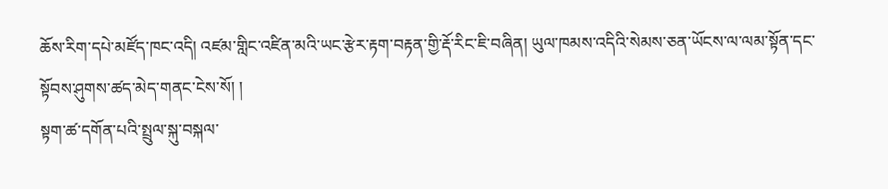ཆོས་རིག་དཔེ་མཛོད་ཁང་འདི། འཛམ་གླིང་འཛིན་མའི་ཡང་རྩེར་རྟག་བརྟན་གྱི་རྡོ་རིང་ཇི་བཞིན། ཡུལ་ཁམས་འདིའི་སེམས་ཅན་ཡོངས་ལ་ལམ་སྟོན་དང་སྟོབས་ཤུགས་ཚད་མེད་གནང་ངེས་སོ། །
སྟག་ཚ་དགོན་པའི་སྤྲུལ་སྐུ་བསྐལ་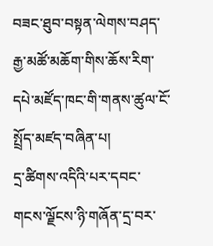བཟང་ཐུབ་བསྟན་ལེགས་བཤད་རྒྱ་མཚོ་མཆོག་གིས་ཆོས་རིག་དཔེ་མཛོད་ཁང་གི་གནས་ཚུལ་ངོ་སྤྲོད་མཛད་བཞིན་པ།
དྲ་ཚིགས་འདིའི་པར་དབང་གངས་ལྗོངས་ཉི་གཞོན་དྲ་བར་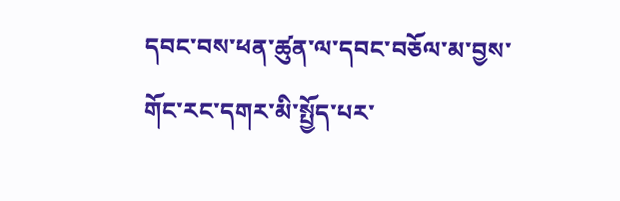དབང་བས་ཕན་ཚུན་ལ་དབང་བཅོལ་མ་བྱས་གོང་རང་དགར་མི་སྤྱོད་པར་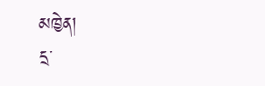མཁྱེན།
དྲ་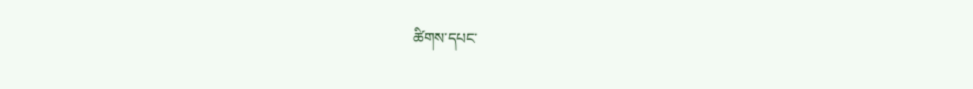ཚིགས་དཔང་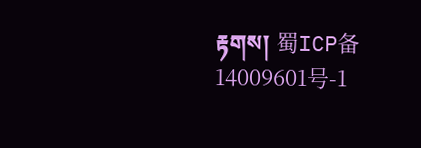རྟགས། 蜀ICP备14009601号-1